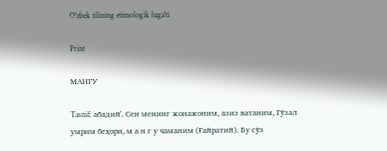O'zbek tilining etimologik luga'ti

Print

МАНГУ

Tasnif: абадий'. Сен менинг жонажоним, азиз ватаним, Гўзал умрим беҳори, м а н г у чаманим (Ғайратий). Бу сўз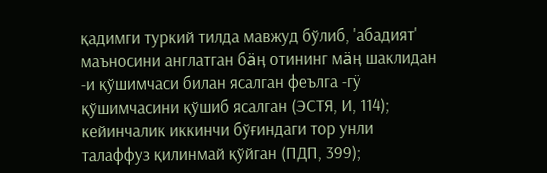қадимги туркий тилда мавжуд бўлиб, 'абадият' маъносини англатган бäӊ отининг мäӊ шаклидан -и қўшимчаси билан ясалган феълга -гӱ қўшимчасини қўшиб ясалган (ЭСТЯ, И, 114); кейинчалик иккинчи бўғиндаги тор унли талаффуз қилинмай қўйган (ПДП, 399);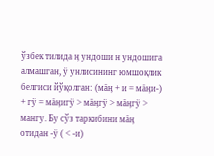ўзбек тилида ӊ ундоши н ундошига алмашган, ӱ унлисининг юмшоқлик белгиси йўқолган: (мäӊ + и = мäӊи-) + гӱ = мäӊигӱ > мäӊгӱ > мäӊгӱ > мангу. Бу сўз таркибини мäӊ отидан -ӱ ( < -и)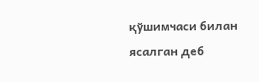қўшимчаси билан ясалган деб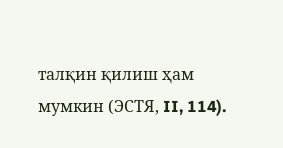талқин қилиш ҳам мумкин (ЭСТЯ, II, 114).